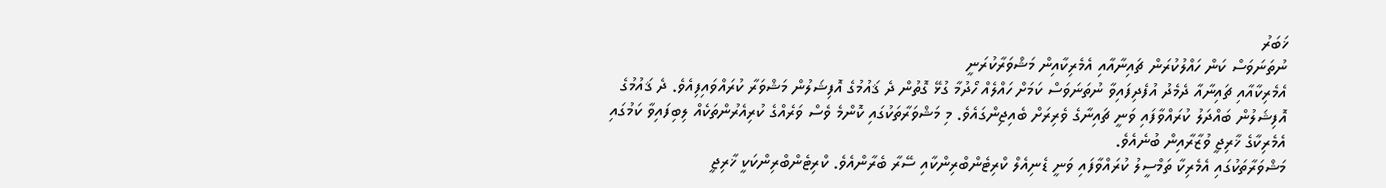ޚަބަރު
ނުތަނަވަސް ކަން ހައްލުކުރަން ޗައިނާއާއި އެމެރިކާއިން މަޝްވަރާކުރަނީ
އެމެރިކާއާއި ޗައިނާއާ ދެމެދު އުފެދިފައިވާ ނުތަނަވަސް ކަމަށް ހައްލެއް ހޯދުމާ ގުޅޭ ގޮތުން ދެ ޤައުމުގެ އޮފިޝަލުން މަޝްވަރާ ކުރައްވައިފިއެވެ. ދެ ޤައުމުގެ އޮފިޝަލުން ބައްދަލު ކުރައްވާފައި ވަނީ ޗައިނާގެ ވެރިރަށް ބެއިޖިންގައެވެ. މި މަޝްވަރާތަކުގައި ކޮންމެ ވެސް ވަރެއްގެ ކުރިއެރުންތަކެއް ލިބިފައިވާ ކަމުގައި އެމެރިކާގެ ޚާރިޖީ ވުޒާރާއިން ބުނެއެވެ.
މަޝްވަރާތަކުގައި އެމެރިކާ ތަމްސީލު ކުރައްވާފައި ވަނީ ޑެނިއެލް ކްރިޓެންބްރިންކާއި ސޭރާ ބެރާންއެވެ. ކްރިޓެންބްރިންކަކީ ޚާރިޖީ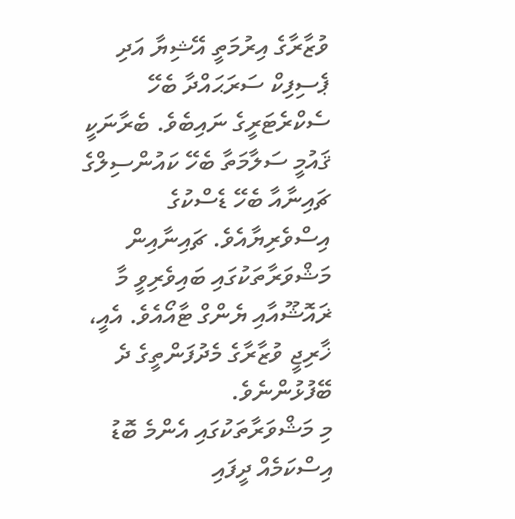ވުޒާރާގެ އިރުމަތީ އޭޝިޔާ އަދި ޕެސިފިކް ސަރަޙައްދާ ބެހޭ ސެކްރެޓަރީގެ ނައިބެވެ. ބެރާނަކީ ޤައުމީ ސަލާމަތާ ބެހޭ ކައުންސިލްގެ ޗައިނާއާ ބެހޭ ޑެސްކުގެ އިސްވެރިޔާއެވެ. ޗައިނާއިން މަޝްވަރާތަކުގައި ބައިވެރިވީ މާ ޜައޮޝޫއާއި ޔެންގް ޓާއޯއެވެ. އެއީ، ޚާރިޖީ ވުޒާރާގެ މެދުފަންތީގެ ދެ ބޭފުޅުންނެވެ.
މި މަޝްވަރާތަކުގައި އެންމެ ބޮޑު އިސްކަމެއް ދީފައި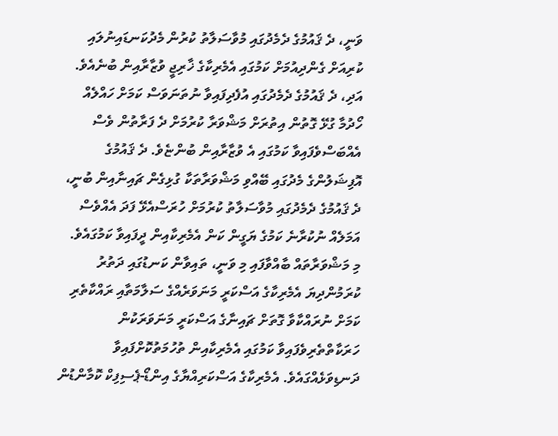ވަނީ، ދެ ޤައުމުގެ ދެމެދުގައި މުވާސަލާތު ކުރުން މެދުކަނޑައިނުލައި ކުރިއަށް ގެންދިއުމަށް ކަމުގައި އެމެރިކާގެ ޚާރިޖީ ވުޒާރާއިން ބުނެއެވެ. އަދި، ދެ ޤައުމުގެ ދެމެދުގައި އުފެދިފައިވާ ނުތަނަވަސް ކަމަށް ހައްލެއް ހޯދުމާ ގުޅޭ ގޮތުން އިތުރަށް މަޝްވަރާ ކުރުމަށް ދެ ފަރާތުން ވެސް އެއްބަސްވެފައިވާ ކަމުގައި އެ ވުޒާރާއިން ބުންޏެވެ. ދެ ޤައުމުގެ އޮފިޝަލުންގެ މެދުގައި ބޭއްވި މަޝްވަރާތަކާ ގުޅިގެން ޗައިނާއިން ބުނީ، ދެ ޤައުމުގެ ދެމެދުގައި މުވާސަލާތު ކުރުމަށް ހުރަސްއެޅޭ ފަދަ އެއްވެސް އަމަލެއް ނުކުރާނެ ކަމުގެ ޔަގީން ކަން އެމެރިކާއިން ދީފައިވާ ކަމުގައެވެ.
މި މަޝްވަރާތައް ބާއްވާފައި މި ވަނީ، ތައިވާން ކަނޑުގައި ދަތުރު ކުރަމުންދިޔަ އެމެރިކާގެ އަސްކަރީ މަނަވަރެއްގެ ސަލާމަތާއި ރައްކާތެރި ކަމަށް ނުރައްކާވާ ގޮތަށް ޗައިނާގެ އަސްކަރީ މަނަވަރަކުން ހަރަކާތްތެރިވެފައިވާ ކަމުގައި އެމެރިކާއިން ތުހުމަތުކޮށްފައިވާ ދަނޑިވަޅެއްގައެވެ. އެމެރިކާގެ އަސްކަރިއްޔާގެ އިންޑޯ-ޕެސިފިކް ކޮމާންޑުން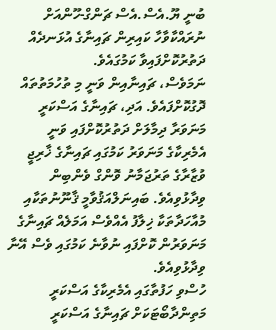ބުނީ ޔޫ.އެސް.އެސް ޗަންގް-ހޫންއަށް ނުރައްކާވާހާ ކައިރިން ޗައިނާގެ އުޅަނދެއް ދަތުރުކޮށްފައިވާ ކަމުގައެވެ.
ނަމަވެސް، ޗައިނާއިން ވަނީ މި ތުހުމަތުތައް ދޮގުކޮށްފައެވެ. އަދި، ޗައިނާގެ އަސްކަރީ މަނަވަރާ ދިމާލަށް ދަތުރުކޮށްފައި ވަނީ އެމެރިކާގެ މަނަވަރު ކަމުގައި ޗައިނާގެ ޚާރިޖީ ވުޒާރާގެ ތަރުޖަމާނު ވޮންގް ވެންބިން ވިދާޅުވިއެވެ. ބައިނަލްއަޤުވާމީ ޤާނޫނުތަކާއި މުއާހަދާތަކާ ޚިލާފު އެއްވެސް އަމަލެއް ޗައިނާގެ މަނަވަރުން ކޮށްފައި ނުވާނެ ކަމުގައި ވެސް އޭނާ ވިދާޅުވިއެވެ.
ހުސްވި ހަފުތާގައި އެމެރިކާގެ އަސްކަރީ މަތިންދާބޯޓަކަށް ޗައިނާގެ އަސްކަރީ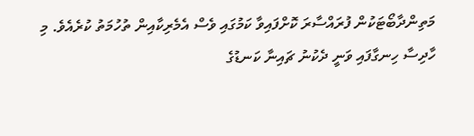މަތިންދާބޯޓަކުން ފުރައްސާރަ ކޮށްފައިވާ ކަމުގައި ވެސް އެމެރިކާއިން ތުހުމަތު ކުރެއެވެ. މި ހާދިސާ ހިނގާފައި ވަނީ ދެކުނު ޗައިނާ ކަނޑުގެ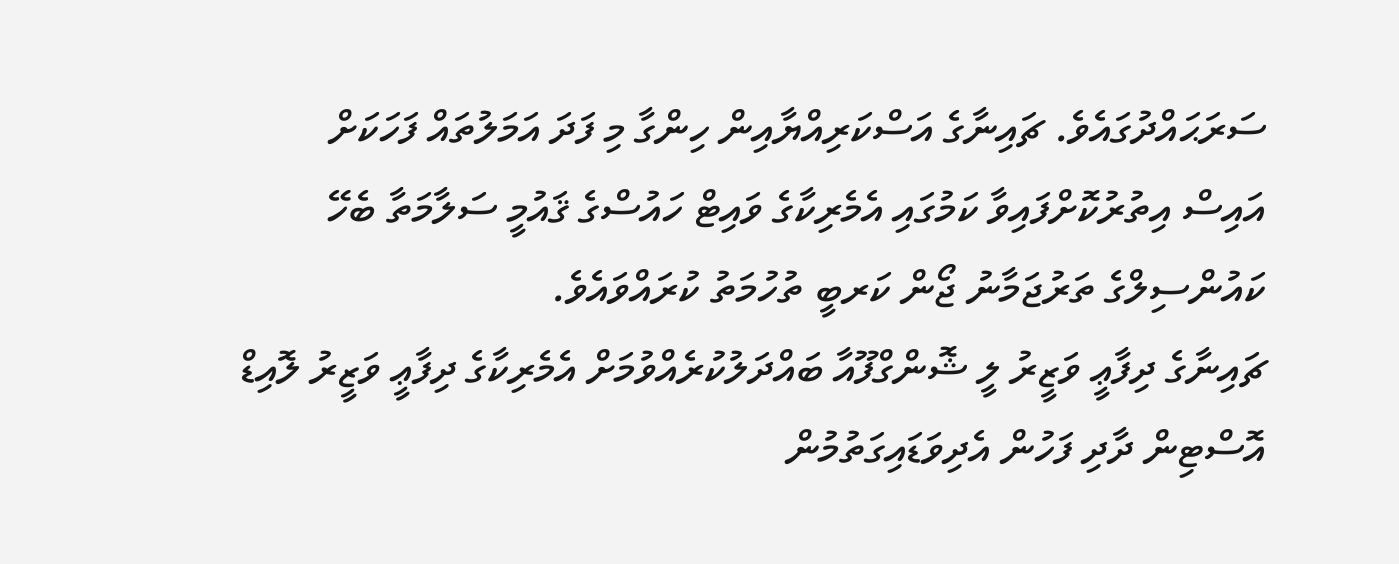ސަރަޙައްދުގައެވެ. ޗައިނާގެ އަސްކަރިއްޔާއިން ހިންގާ މި ފަދަ އަމަލުތައް ފަހަކަށް އައިސް އިތުރުކޮށްފައިވާ ކަމުގައި އެމެރިކާގެ ވައިޓް ހައުސްގެ ޤައުމީ ސަލާމަތާ ބެހޭ ކައުންސިލްގެ ތަރުޖަމާނު ޖޯން ކަރބީ ތުހުމަތު ކުރައްވައެވެ.
ޗައިނާގެ ދިފާޢީ ވަޒީރު ލީ ޝޮންގްފޫއާ ބައްދަލުކުރެއްވުމަށް އެމެރިކާގެ ދިފާޢީ ވަޒީރު ލޮއިޑް އޮސްޓިން ދާދި ފަހުން އެދިވަޑައިގަތުމުން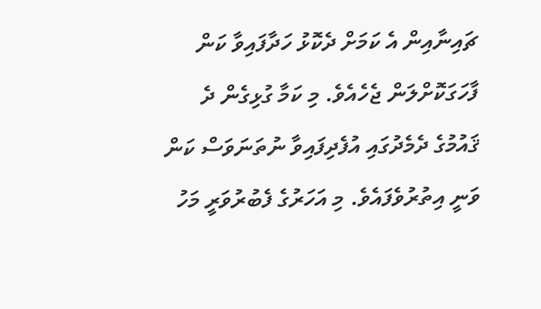ޗައިނާއިން އެ ކަމަށް ދެކޮޅު ހަދާފައިވާ ކަން ފާހަގަކޮށްލަން ޖެހެއެވެ. މި ކަމާ ގުޅިގެން ދެ ޤައުމުގެ ދެމެދުގައި އުފެދިފައިވާ ނުތަނަވަސް ކަން ވަނީ އިތުރުވެފައެވެ. މި އަހަރުގެ ފެބުރުވަރީ މަހު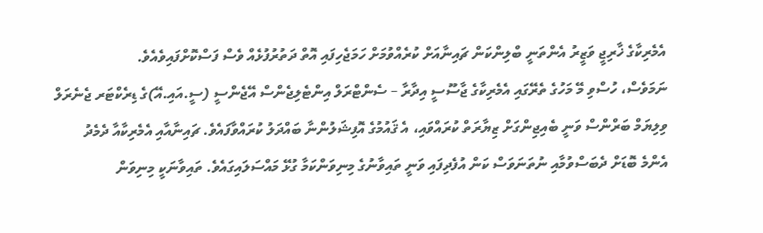އެމެރިކާގެ ޚާރިޖީ ވަޒީރު އެންތަނީ ބްލިންކަން ޗައިނާއަށް ކުރެއްވުމަށް ހަމަޖެހިފައި އޮތް ދަތުރުފުޅެއް ވެސް ފަސްކޮށްފައިވެއެވެ.
ނަމަވެސް، ހުސްވި މޭ މަހުގެ ތެރޭގައި އެމެރިކާގެ ޖާސޫސީ އިދާރާ – ސެންޓްރަލް އިންޓެލިޖެންސް އޭޖެންސީ (ސީ.އައި.އޭ)ގެ ޑިރެކްޓަރ ޖެނެރަލް ވިލިޔަމް ބަރްންސް ވަނީ ބެއިޖިންގަށް ޒިޔާރަތް ކުރައްވައި، އެ ޤައުމުގެ އޮފިޝަލުންނާ ބައްދަލު ކުރައްވާފައެވެ. ޗައިނާއާއި އެމެރިކާއާ ދެމެދު އެންމެ ބޮޑަށް ދެބަސްވުމާއި ނުތަނަވަސް ކަން އުފެދިފައި ވަނީ ތައިވާނުގެ މިނިވަންކަމާ ގުޅޭ މައްސަލައިގައެވެ. ތައިވާނަކީ މިނިވަން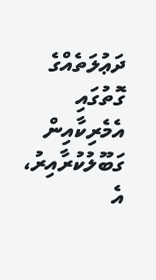ދަޢުލަތެއްގެ ގޮތުގައި އެމެރިކާއިން ގަބޫލުކުރާއިރު، އެ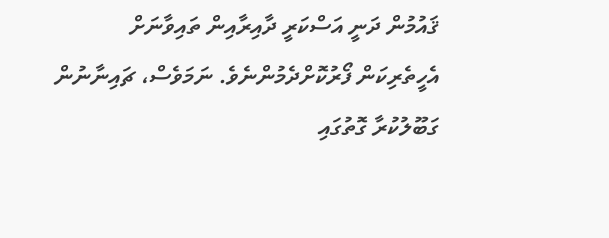ޤައުމުން ދަނީ އަސްކަރީ ދާއިރާއިން ތައިވާނަށް އެހީތެރިކަން ފޯރުކޮށްދެމުންނެވެ. ނަމަވެސް، ޗައިނާނުން ގަބޫލުކުރާ ގޮތުގައި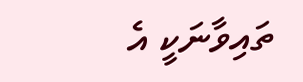ތައިވާނަކީ އެ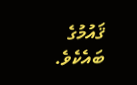ޤައުމުގެ ބައެކެވެ.